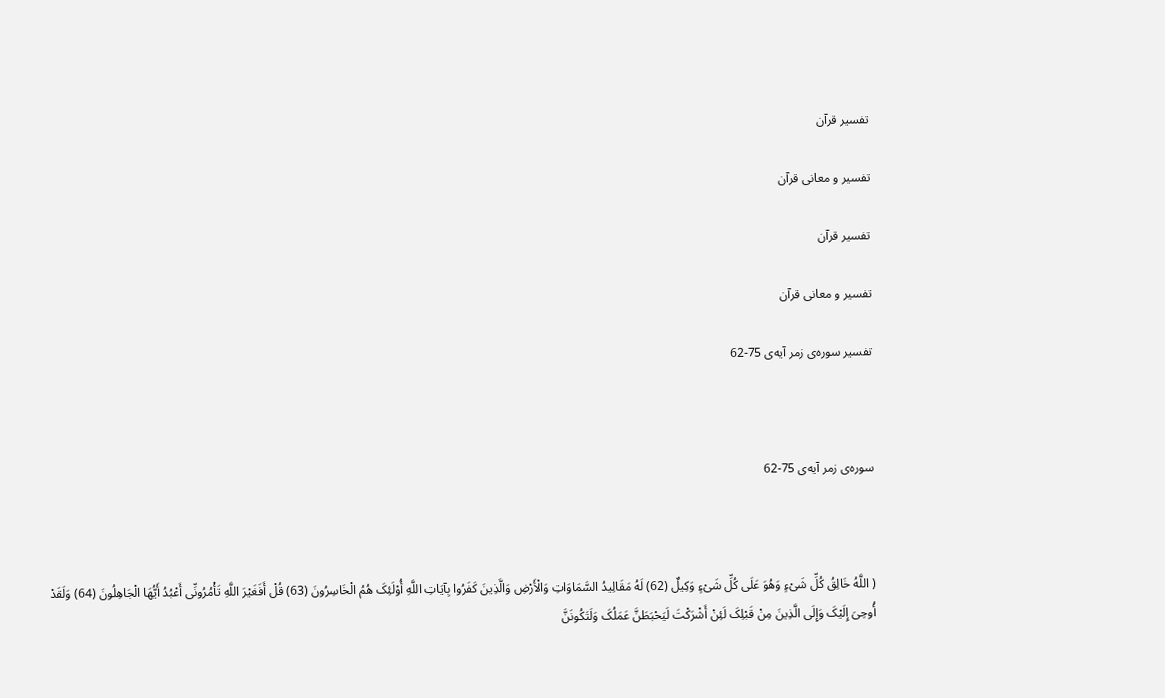تفسیر قرآن

تفسیر و معانی قرآن

تفسیر قرآن

تفسیر و معانی قرآن

تفسیر سوره‌ی زمر آیه‌ی 75-62



سوره‌ی زمر آیه‌ی 75-62



( اللَّهُ خَالِقُ کُلِّ شَیْءٍ وَهُوَ عَلَى کُلِّ شَیْءٍ وَکِیلٌ (62) لَهُ مَقَالِیدُ السَّمَاوَاتِ وَالْأَرْضِ وَالَّذِینَ کَفَرُوا بِآیَاتِ اللَّهِ أُوْلَئِکَ هُمُ الْخَاسِرُونَ (63) قُلْ أَفَغَیْرَ اللَّهِ تَأْمُرُونِّی أَعْبُدُ أَیُّهَا الْجَاهِلُونَ (64) وَلَقَدْ أُوحِیَ إِلَیْکَ وَإِلَى الَّذِینَ مِنْ قَبْلِکَ لَئِنْ أَشْرَکْتَ لَیَحْبَطَنَّ عَمَلُکَ وَلَتَکُونَنَّ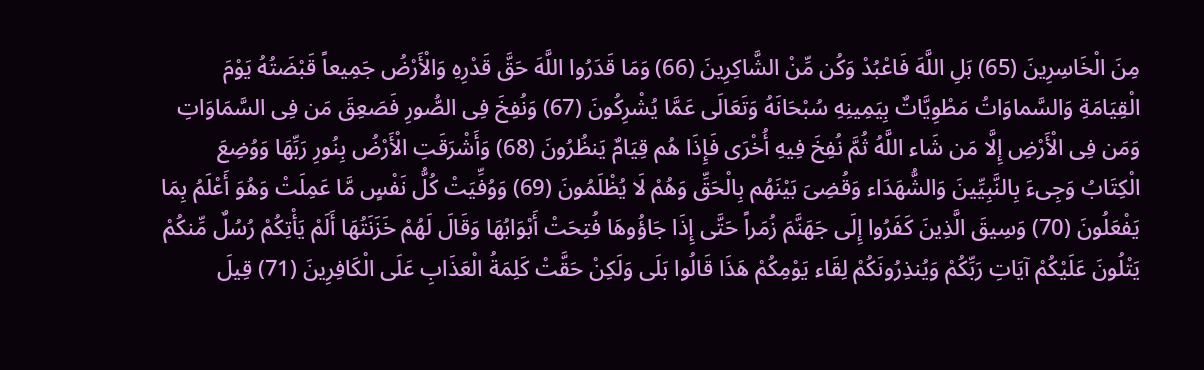مِنَ الْخَاسِرِینَ (65) بَلِ اللَّهَ فَاعْبُدْ وَکُن مِّنْ الشَّاکِرِینَ (66) وَمَا قَدَرُوا اللَّهَ حَقَّ قَدْرِهِ وَالْأَرْضُ جَمِیعاً قَبْضَتُهُ یَوْمَ الْقِیَامَةِ وَالسَّماوَاتُ مَطْوِیَّاتٌ بِیَمِینِهِ سُبْحَانَهُ وَتَعَالَى عَمَّا یُشْرِکُونَ (67) وَنُفِخَ فِی الصُّورِ فَصَعِقَ مَن فِی السَّمَاوَاتِ وَمَن فِی الْأَرْضِ إِلَّا مَن شَاء اللَّهُ ثُمَّ نُفِخَ فِیهِ أُخْرَى فَإِذَا هُم قِیَامٌ یَنظُرُونَ (68) وَأَشْرَقَتِ الْأَرْضُ بِنُورِ رَبِّهَا وَوُضِعَ الْکِتَابُ وَجِیءَ بِالنَّبِیِّینَ وَالشُّهَدَاء وَقُضِیَ بَیْنَهُم بِالْحَقِّ وَهُمْ لَا یُظْلَمُونَ (69) وَوُفِّیَتْ کُلُّ نَفْسٍ مَّا عَمِلَتْ وَهُوَ أَعْلَمُ بِمَا یَفْعَلُونَ (70) وَسِیقَ الَّذِینَ کَفَرُوا إِلَى جَهَنَّمَ زُمَراً حَتَّى إِذَا جَاؤُوهَا فُتِحَتْ أَبْوَابُهَا وَقَالَ لَهُمْ خَزَنَتُهَا أَلَمْ یَأْتِکُمْ رُسُلٌ مِّنکُمْ یَتْلُونَ عَلَیْکُمْ آیَاتِ رَبِّکُمْ وَیُنذِرُونَکُمْ لِقَاء یَوْمِکُمْ هَذَا قَالُوا بَلَى وَلَکِنْ حَقَّتْ کَلِمَةُ الْعَذَابِ عَلَى الْکَافِرِینَ (71) قِیلَ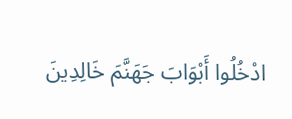ادْخُلُوا أَبْوَابَ جَهَنَّمَ خَالِدِینَ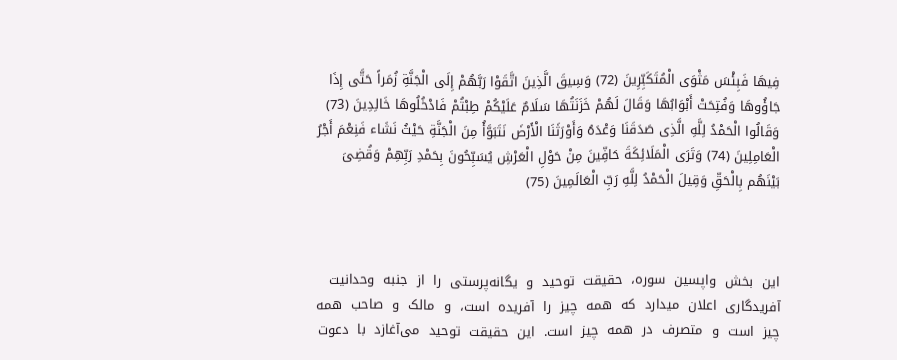فِیهَا فَبِئْسَ مَثْوَى الْمُتَکَبِّرِینَ (72) وَسِیقَ الَّذِینَ اتَّقَوْا رَبَّهُمْ إِلَى الْجَنَّةِ زُمَراً حَتَّى إِذَا جَاؤُوهَا وَفُتِحَتْ أَبْوَابُهَا وَقَالَ لَهُمْ خَزَنَتُهَا سَلَامٌ عَلَیْکُمْ طِبْتُمْ فَادْخُلُوهَا خَالِدِینَ (73) وَقَالُوا الْحَمْدُ لِلَّهِ الَّذِی صَدَقَنَا وَعْدَهُ وَأَوْرَثَنَا الْأَرْضَ نَتَبَوَّأُ مِنَ الْجَنَّةِ حَیْثُ نَشَاء فَنِعْمَ أَجْرُ الْعَامِلِینَ (74) وَتَرَى الْمَلَائِکَةَ حَافِّینَ مِنْ حَوْلِ الْعَرْشِ یُسَبِّحُونَ بِحَمْدِ رَبِّهِمْ وَقُضِیَ بَیْنَهُم بِالْحَقِّ وَقِیلَ الْحَمْدُ لِلَّهِ رَبِّ الْعَالَمِینَ (75)



این  بخش  واپسین  سوره‌،  حقیقت  توحید  و  یگانه‌پرستی  را  از  جنبه  وحدانیت  آفریدگاری  اعلان  میدارد  که  همه  چیز  را  آفریده  است‌،  و  مالک  و  صاحب  همه  چیز  است  و  متصرف  در  همه  چیز  است‌.  این  حقیقت  توحید  می‌آغازد  با  دعوت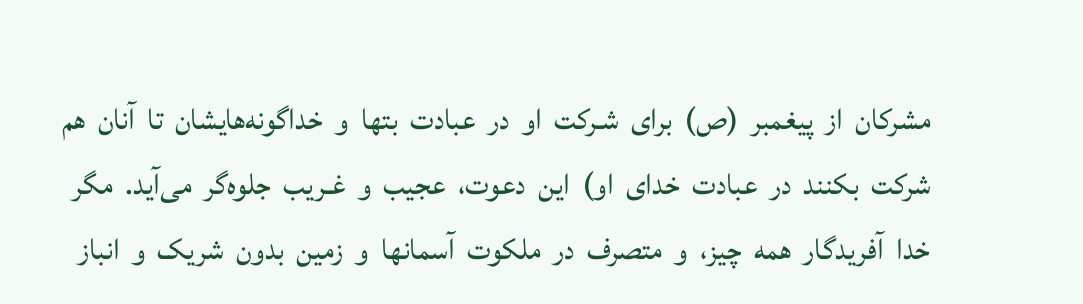مشرکان  از  پیغمبر  (ص)  برای  شـرکت  او  در  عبادت  بتها  و  خداگونه‌هایشان  تا  آنان  هم  شرکت  بکنند  در  عبادت  خدای  او)  این  دعوت‌،  عجیب  و  غـریب  جلوه‌گر  می‌آید.  مگر  خدا  آفریدگار  همه  چیز،  و  متصرف  در  ملکو‌ت  آسمانها  و  زمین  بدون  شریک  و  انباز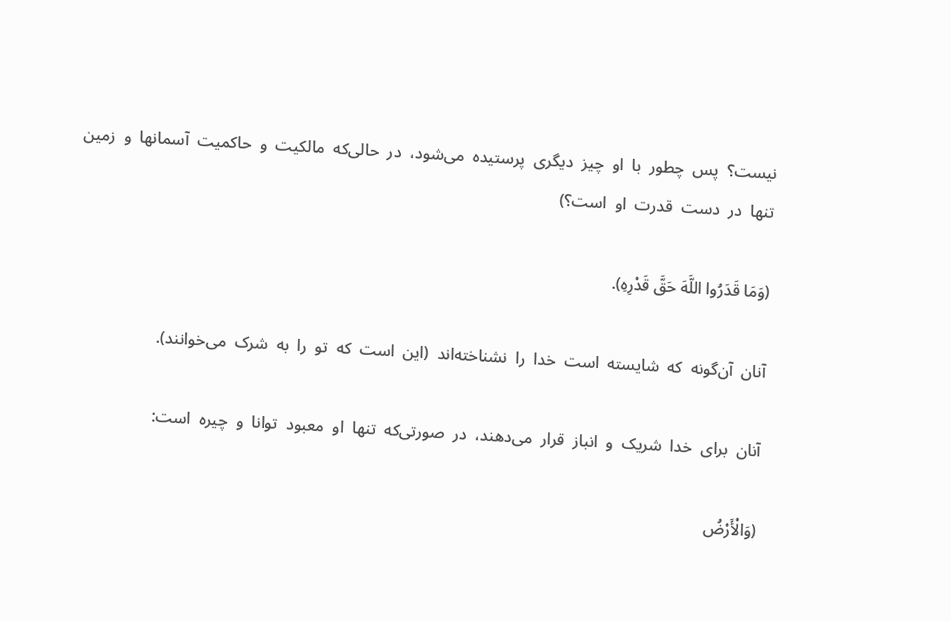نیست‌؟  پس  چطور  با  او  چیز  دیگری  پرستیده  می‌شود،  در  حالی‌که  مالکیت  و  حاکمیت  آسمانها  و  زمین  تنها  در  دست  قدرت  او  است‌؟‌)

(وَمَا قَدَرُوا اللَّهَ حَقَّ قَدْرِهِ).

آنان  آن‌گونه  که  شایسته  است  خدا  را  نشناخته‌اند  (این  است  که  تو  را  به  شرک  می‌خوانند).

آنان  برای  خدا  شریک  و  انباز  قرار  می‌دهند،  در  صورتی‌که  تنها  او  معبود  توانا  و  چیره  است‌:

(وَالْأَرْضُ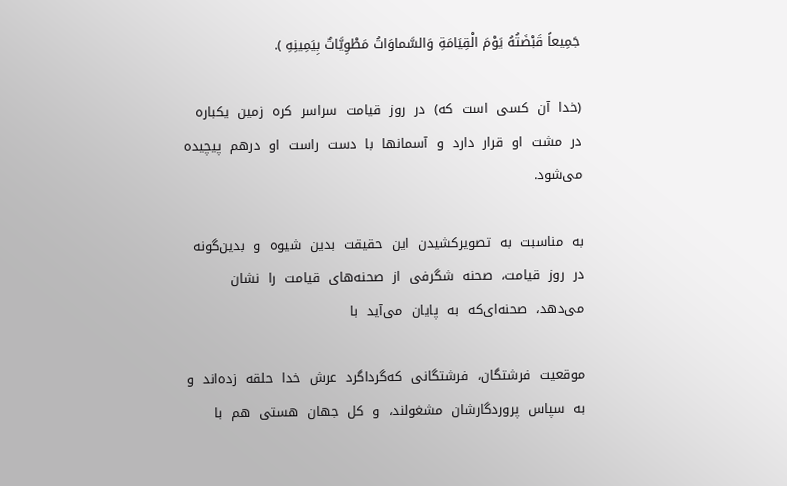جَمِیعاً قَبْضَتُهُ یَوْمَ الْقِیَامَةِ وَالسَّماوَاتُ مَطْوِیَّاتٌ بِیَمِینِهِ ).

(خدا  آن  کسی  است  که‌)  در  روز  قیامت  سراسر  کره  زمین  یکباره  در  مشت  او  قرار  دارد  و  آسمانها  با  دست  راست  او  درهم  پیچیده  می‌شود.

به  مناسبت  به  تصویرکشیدن  این  حقیقت  بدین  شیوه  و  بدین‌گونه  در  روز  قیامت‌،  صحنه  شگرفی  از  صحنه‌های  قیامت  را  نشان  می‌دهد،  صحنه‌ای‌که  به  پایان  می‌آید  با

موقعیت  فرشتگان‌،  فرشتگانی  که‌گرداگرد  عرش  خدا  حلقه  زده‌اند  و  به  سپاس  پروردگارشان  مشغولند،  و  کل  جهان  هستی  هم  با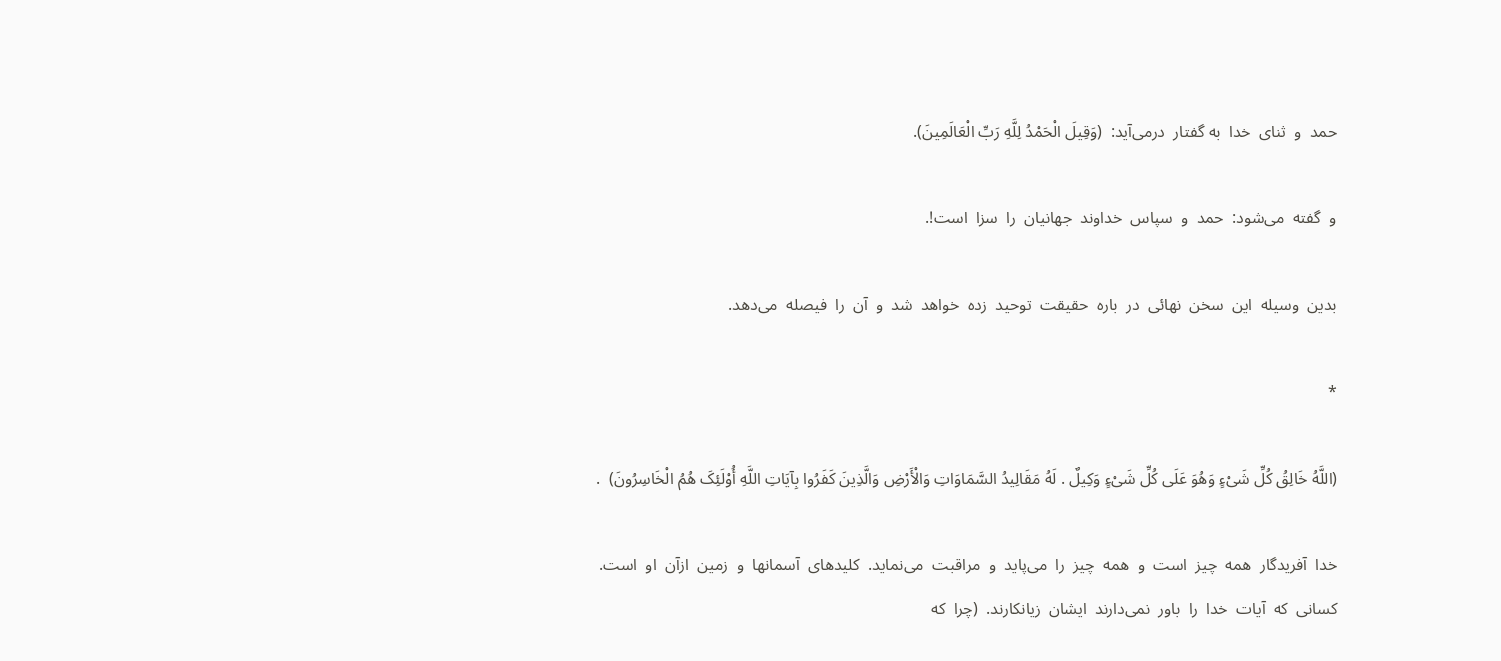حمد  و  ثنای  خدا  به ‌گفتار  درمی‌آید:  (وَقِیلَ الْحَمْدُ لِلَّهِ رَبِّ الْعَالَمِینَ).

و  گفته  می‌شود:  حمد  و  سپاس  خداوند  جهانیان  را  سزا  است‌!.

بدین  وسیله  این  سخن  نهائی  در  باره  حقیقت  توحید  زده  خواهد  شد  و  آن  را  فیصله  می‌دهد.

*

(اللَّهُ خَالِقُ کُلِّ شَیْءٍ وَهُوَ عَلَى کُلِّ شَیْءٍ وَکِیلٌ . لَهُ مَقَالِیدُ السَّمَاوَاتِ وَالْأَرْضِ وَالَّذِینَ کَفَرُوا بِآیَاتِ اللَّهِ أُوْلَئِکَ هُمُ الْخَاسِرُونَ)  .

خدا  آفریدگار  همه  چیز  است  و  همه  چیز  را  می‌پاید  و  مراقبت  می‌نماید.  کلیدهای  آسمانها  و  زمین  ازآن  او  است‌.  کسانی  که  آیات  خدا  را  باور  نمی‌دارند  ایشان  زیانکارند.  (چرا  که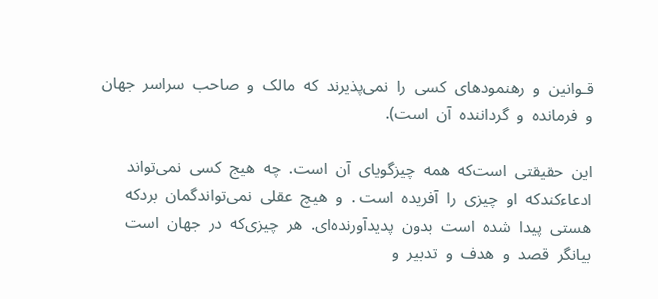قـوانین  و  رهنمودهای  کسی  را  نمی‌پذیرند  که  مالک  و  صاحب  سراسر  جهان  و  فرمانده  و  گرداننده  آن  است‌).

این  حقیقتی  است‌که  همه  چیزگویای  آن  است‌.  چه  هیج  کسی  نمی‌تواند  ادعاء‌کندکه  او  چیزی  را  آفریده  است ‌.  و  هیچ  عقلی  نمی‌تواندگمان  بردکه  هستی  پیدا  شده  است  بدون  پدیدآورنده‌ای‌.  هر  چیزی‌که  در  جهان  است  بیانگر  قصد  و  هدف  و  تدبیر  و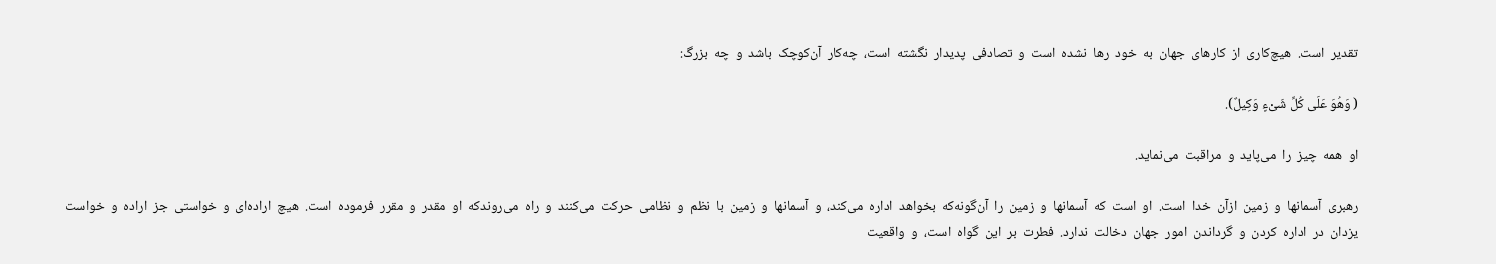تقدیر  است‌.  هیچ‌کاری  از  کارهای  جهان  به  خود  رها  نشده  است  و  تصادفی  پدیدار  نگشته  است‌،  چه‌کار  آن‌کوچک  باشد  و  چه  بزرگ‌:

( وَهُوَ عَلَى کُلِّ شَیْءٍ وَکِیلٌ).

او  همه  چیز  را  می‌پاید  و  مراقبت  می‌نماید.

رهبری  آسمانها  و  زمین  ازآن  خدا  است‌.  او  است  که  آسمانها  و  زمین  را  آن‌گونه‌که  بخواهد  اداره  می‌کند،  و  آسمانها  و  زمین  با  نظم  و  نظامی  حرکت  می‌کنند  و  راه  می‌روندکه  او  مقدر  و  مقرر  فرموده  است‌.  هیچ  اراده‌ای  و  خواستی  جز  اراده  و  خواست  یزدان  در  اداره  کردن  و  گرداندن  امور  جهان  دخالت  ندارد.  فطرت  بر  این  گواه  است‌،  و  واقعیت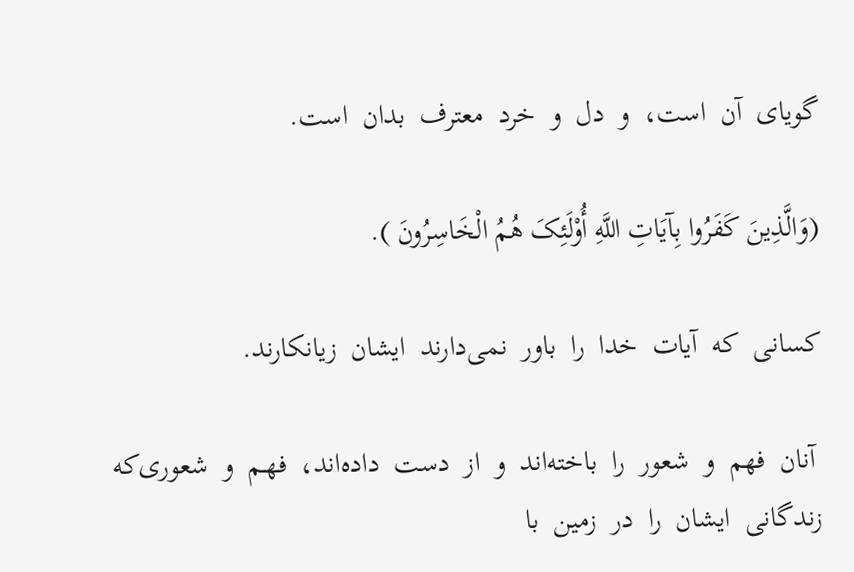گویای  آن  است‌،  و  دل  و  خرد  معترف  بدان  است‌.

(وَالَّذِینَ کَفَرُوا بِآیَاتِ اللَّهِ أُوْلَئِکَ هُمُ الْخَاسِرُونَ ).

کسانی  که  آیات  خدا  را  باور  نمی‌دارند  ایشان  زیانکارند.

 آنان  فهم  و  شعور  را  باخته‌اند  و  از  دست  داده‌اند،  فهـم  و  شعوری‌که  زندگانی  ایشان  را  در  زمین  با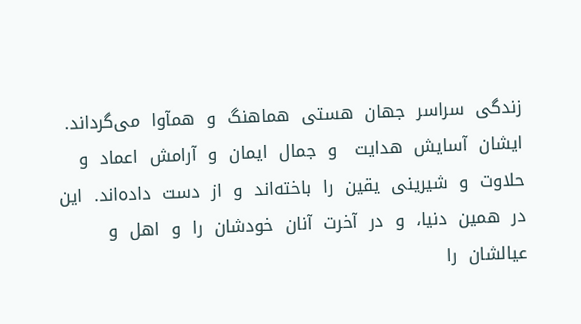زندگی  سراسر  جهان  هستی  هماهنگ  و  همآوا  می‌گرداند.  ایشان  آسایش  هدایت   و  جمال  ایمان  و  آرامش  اعماد  و  حلاوت  و  شیرینی  یقین  را  باخته‌اند  و  از  دست  داده‌اند.  این  در  همین  دنیا،  و  در  آخرت  آنان  خودشان  را  و  اهل  و  عیالشان  را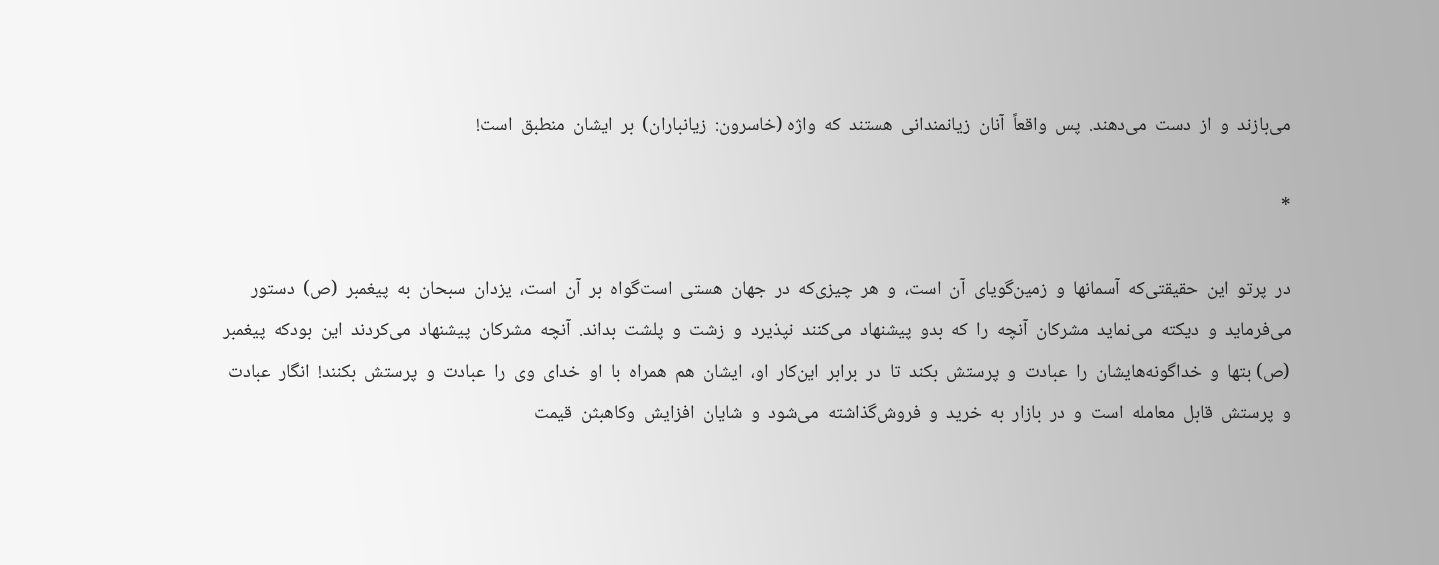می‌بازند  و  از  دست  می‌دهند.  پس  واقعاً  آنان  زیانمندانی  هستند  که  واژه ‌(خاسرون‌:  زیانباران‌)  بر  ایشان  منطبق  است!

*

در  پرتو  این  حقیقتی‌که  آسمانها  و  زمین‌گویای  آن  است‌،  و  هر  چیزی‌که  در  جهان  هستی  است‌گواه  بر  آن  است‌،  یزدان  سبحان  به  پیغمبر  (ص)  دستور  می‌فرماید  و  دیکته  می‌نماید  مشرکان  آنچه  را  که  بدو  پیشنهاد  می‌کنند  نپذیرد  و  زشت  و  پلشت  بداند.  آنچه  مشرکان  پیشنهاد  می‌کردند  این  بودکه  پیغمبر  (ص) بتها  و  خداگونه‌هایشان  را  عبادت  و  پرستش  بکند  تا  در  برابر  این‌کار  او،  ایشان  هم  همراه  با  او  خدای  وی  را  عبادت  و  پرستش  بکنند!  انگار  عبادت  و  پرستش  قابل  معامله  است  و  در  بازار  به  خرید  و  فروش‌گذاشته  می‌شود  و  شایان  افزایش  وکاهبثن  قیمت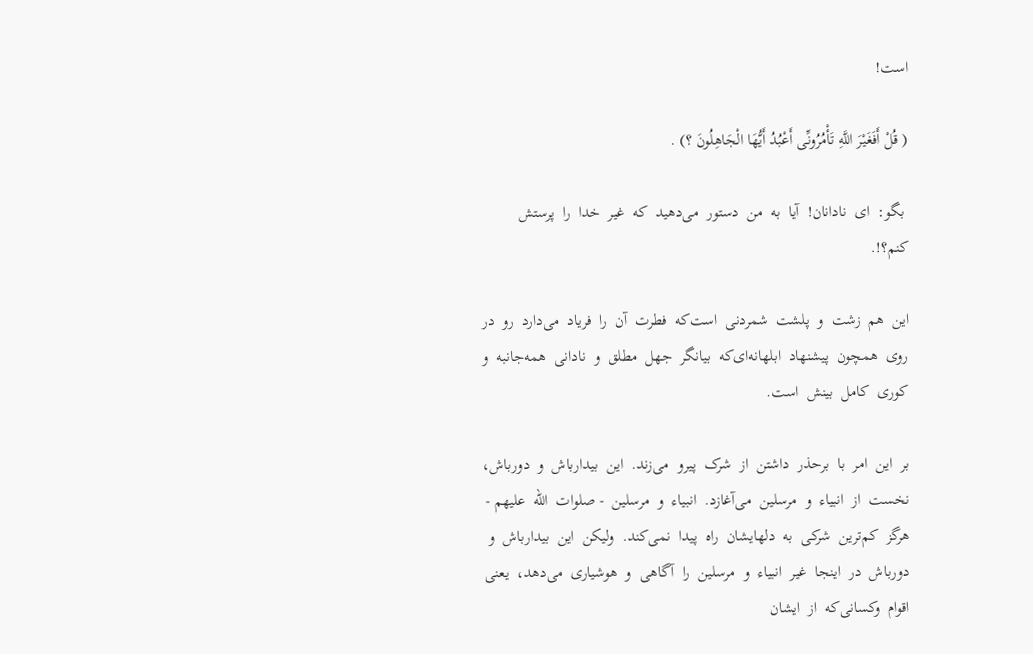است‌!

( قُلْ أَفَغَیْرَ اللَّهِ تَأْمُرُونِّی أَعْبُدُ أَیُّهَا الْجَاهِلُونَ ‌؟) .

 بگو:  ای  نادانان‌!  آیا  به  من  دستور  می‌دهید  که  غیر  خدا  را  پرستش  کنم‌؟‌!.

این  هم  زشت  و  پلشت  شمردنی  است‌که  فطرت  آن  را  فریاد  می‌دارد  رو  در  روی  همچون  پیشنهاد  ابلهانه‌ای‌که  بیانگر  جهل  مطلق  و  نادانی  همه‌جانبه  و  کوری  کامل  بینش  است‌.

بر  این  امر  با  برحذر  داشتن  از  شرک  پیرو  می‌زند.  این  بیدارباش  و  دورباش،  نخست  از  انبیاء  و  مرسلین  می‌آغازد.  انبیاء  و  مرسلین  - صلوات  الله  علیهم -  هرگز  کم‌ترین  شرکی  به  دلهایشان  راه  پیدا  نمی‌کند.  ولیکن  این  بیدارباش  و  دورباش  در  اینجا  غیر  انبیاء  و  مرسلین  را  آگاهی  و  هوشیاری  می‌دهد،  یعنی  اقوام  وکسانی‌که  از  ایشان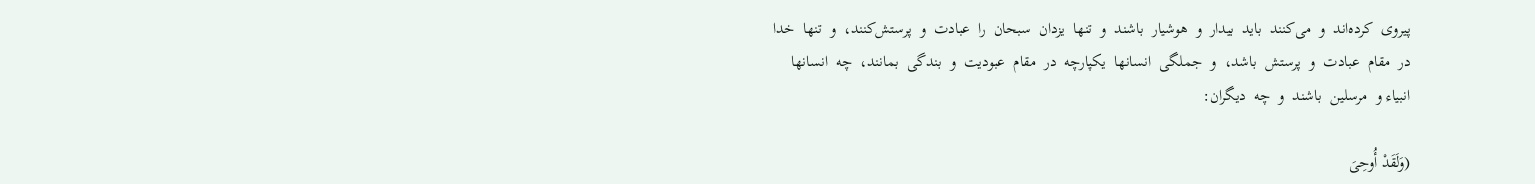پیروی  کرده‌اند  و  می‌کنند  باید  بیدار  و  هوشیار  باشند  و  تنها  یزدان  سبحان  را  عبادت  و  پرستش‌کنند،  و  تنها  خدا  در  مقام  عبادت  و  پرستش  باشد،  و  جملگی  انسانها  یکپارچه  در  مقام  عبودیت  و  بندگی  بمانند،  چه  انسانها  انبیاء ‌و  مرسلین  باشند  و  چه  دیگران‌:

(وَلَقَدْ أُوحِیَ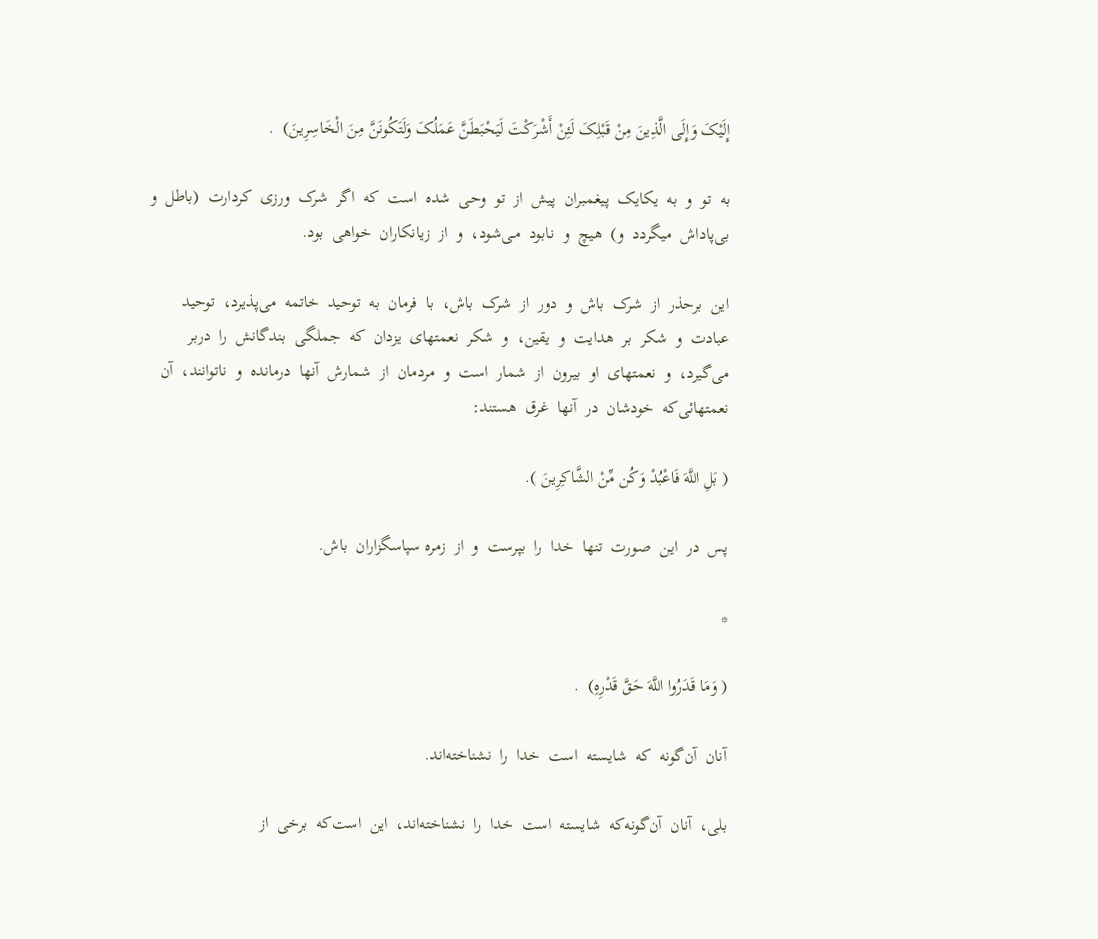إِلَیْکَ وَإِلَى الَّذِینَ مِنْ قَبْلِکَ لَئِنْ أَشْرَکْتَ لَیَحْبَطَنَّ عَمَلُکَ وَلَتَکُونَنَّ مِنَ الْخَاسِرِینَ)  .

به  تو  و  به  یکایک  پیغمبران  پیش  از  تو  وحی  شده  است  که  اگر  شرک  ورزی  کردارت  (باطل  و  بی‌پاداش  میگردد  و)  هیچ  و  نـابود  مـی‌شود،  و  از  زیانکاران  خواهی  بود.

این  برحذر  از  شرک  باش  و  دور  از  شرک  باش،  با  فرمان  به  توحید  خاتمه  می‌پذیرد،  توحید  عبادت  و  شکر  بر  هدایت  و  یقین‌،  و  شکر  نعمتهای  یزدان  که  جملگی  بندگانش  را  دربر  می‌گیرد،  و  نعمتهای  او  بیرون  از  شمار  است  و  مردمان  از  شمارش  آنها  درمانده  و  ناتوانند،  آن  نعمتهائی‌که  خودشان  در  آنها  غرق  هستند:

( بَلِ اللَّهَ فَاعْبُدْ وَکُن مِّنْ الشَّاکِرِینَ ).

پس  در  این  صورت  تنها  خدا  را  بپرست  و  از  زمره سپاسگزاران  باش‌.

*

( وَمَا قَدَرُوا اللَّهَ حَقَّ قَدْرِهِ)  .

آنان  آن‌گونه  که  شایسته  است  خدا  را  نشناخته‌اند.

بلی،  آنان  آن‌گونه‌که  شایسته  است  خدا  را  نشناخته‌اند،  این  است‌که  برخی  از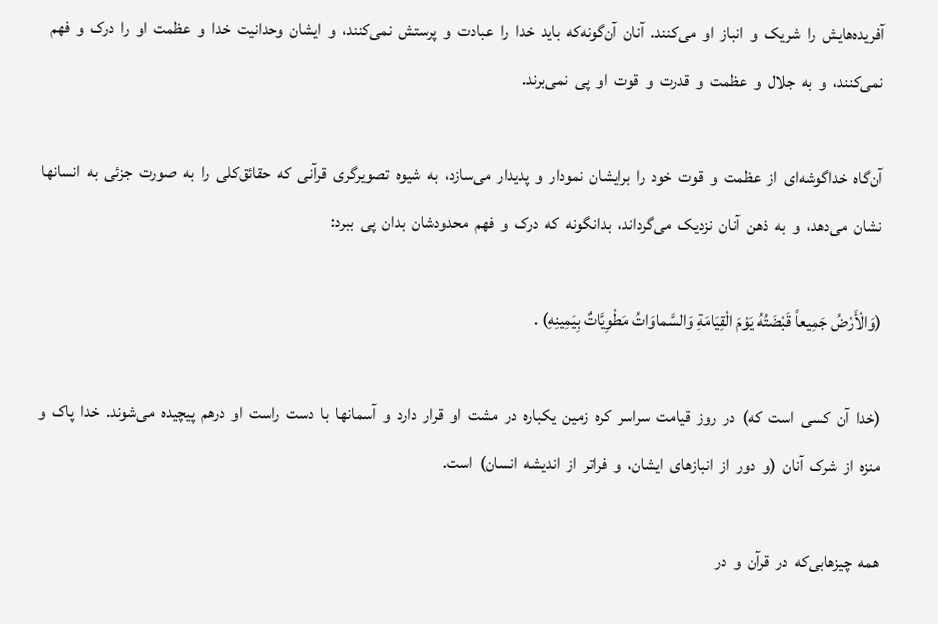آفریده‌هایش  را  شریک  و  انباز  او  می‌کنند.  آنان  آن‌گونه‌که  باید  خدا  را  عبادت  و  پرستش  نمی‌کنند،  و  ایشان  وحدانیت  خدا  و  عظمت  او  را  درک  و  فهم  نمی‌کنند،  و  به  جلال  و  عظمت  و  قدرت  و  قوت  او  پی  نمی‌برند.

آن‌گاه  خداگوشه‌ای  از  عظمت  و  قوت  خود  را  برایشان  نمودار  و  پدیدار  می‌سازد،  به  شیوه  تصویرگری  قرآنی  که  حقائق‌کلی  را  به  صورت  جزئی  به  انسانها  نشان  می‌دهد،  و  به  ذهن  آنان  نزدیک  می‌گرداند،  بدانگونه  که  درک  و  فهم  محدودشان  بدان  پی  ببرد:

(وَالْأَرْضُ جَمِیعاً قَبْضَتُهُ یَوْمَ الْقِیَامَةِ وَالسَّماوَاتُ مَطْوِیَّاتٌ بِیَمِینِهِ) .

(خدا  آن  کسی  است  که‌)  در  روز  قیامت  سراسر  کره  زمین  یکباره  در  مشت  او  قرار  دارد  و  آسمانها  با  دست  راست  او  درهم  پیچیده  می‌شوند.  خدا  پاک  و  منزه  از  شرک  آنان  (و  دور  از  انبازهای  ایشان‌،  و  فراتر  از  اندیشه  انسان‌)  است‌.

همه  چیزهابی‌که  در  قر‌آن  و  در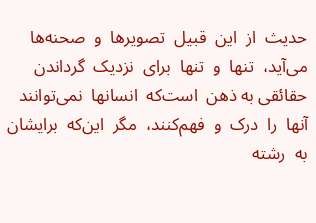حدیث  از  این  قبیل  تصویرها  و  صحنه‌ها  می‌آید،  تنها  و  تنها  برای  نزدیک  گرداندن  حقائقی به ذهن  است‌که  انسانها  نمی‌توانند  آنها  را  درک  و  فهم‌کنند،  مگر  این‌که  برایشان  به  رشته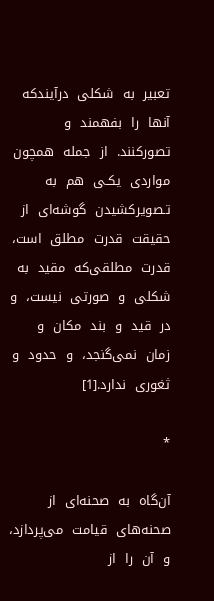تعبیر  به  شکلی  درآیندکه  آنها  را  بفهمند  و  تصورکنند.  از  جمله  همچون  مواردی  یکـی  هم  به  تـصویرکشیدن  گوشه‌ای  از  حقیقت  قدرت  مطلق  است‌،  قدرت  مطلقی‌که  مقید  به  شکلی  و  صورتی  نیست‌،  و  در  قید  و  بند  مکان  و  زمان  نمی‌گنجد،  و  حدود  و  ثغوری  ندارد.[1]

*

آن‌گاه  به  صحنه‌ای  از  صحنه‌های  قیامت  می‌پردازد،  و  آن  را  از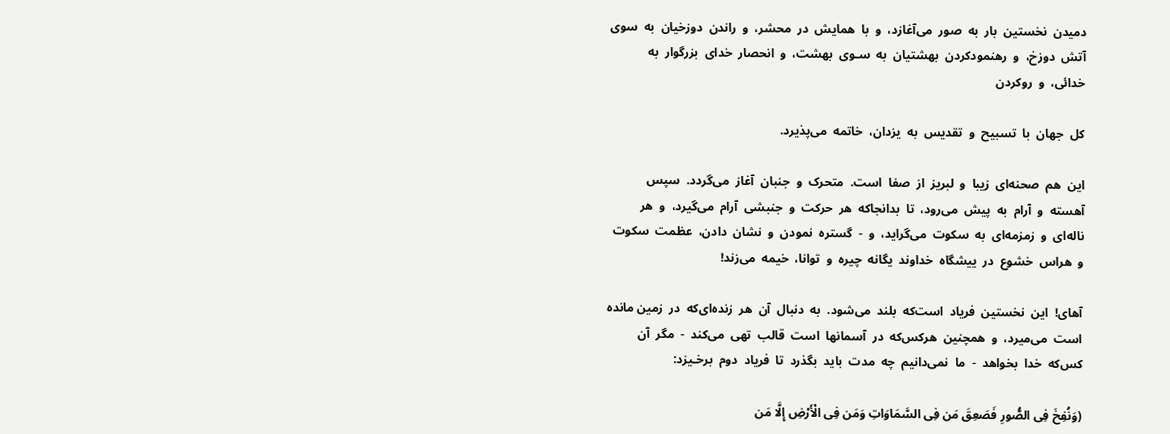دمیدن  نخستین  بار  به  صور  می‌آغازد،  و  با  همایش  در  محشر،  و  راندن  دوزخیان  به  سوی  آتش  دوزخ‌،  و  رهنمودکردن  بهشتیان  به  سـوی  بهشت،  و  انحصار  خدای  بزرگوار  به  خدائی‌،  و  روکردن‌

کل  جهان  با  تسبیح  و  تقدیس  به  یزدان‌،  خاتمه  می‌پذیرد.

این  هم  صحنه‌ای  زیبا  و  لبریز  از  صفا  است‌.  متحرک  و  جنبان  آغاز  می‌گردد.  سپس  آهسته  و  آرام  به  پیش  می‌رود،  تا  بدانجاکه  هر  حرکت  و  جنبشی  آرام  می‌گیرد،  و  هر  ناله‌ای  و  زمزمه‌ای  به  سکوت  می‌گراید،  و  -  گستره  نمودن  و  نشان  دادن‌،  عظمت  سکوت  و  هراس  خشوع  در  ییشگاه  خداوند  یگانه  چیره  و  توانا،  خیمه  می‌زند!

آهای‌!  این  نخستین  فریاد  است‌که  بلند  می‌شود.  به  دنبال  آن  هر  زنده‌ای‌که  در  زمین مانده  است  می‌میرد،  و  همچنین  هرکس‌که  در  آسمانها  است  قالب  تهی  می‌کند  -  مگر  آن  کس‌که  خدا  بخواهد  -  ما  نمی‌دانیم  چه  مدت  باید  بگذرد  تا  فریاد  دوم  برخـیزد:

(وَنُفِخَ فِی الصُّورِ فَصَعِقَ مَن فِی السَّمَاوَاتِ وَمَن فِی الْأَرْضِ إِلَّا مَن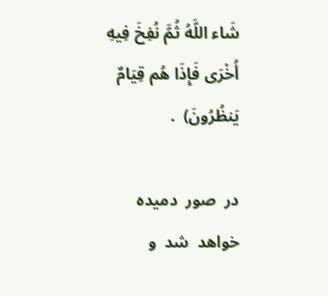شَاء اللَّهُ ثُمَّ نُفِخَ فِیهِ أُخْرَى فَإِذَا هُم قِیَامٌ یَنظُرُونَ)  .

در  صور  دمیده  خواهد  شد  و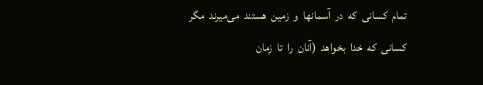تمام  کسانی  که  در  آسمانها  و  زمین  هستند  می‌میرند  مگر کسانی  که  خدا  بخواهد  (آنان  را  تا  زمان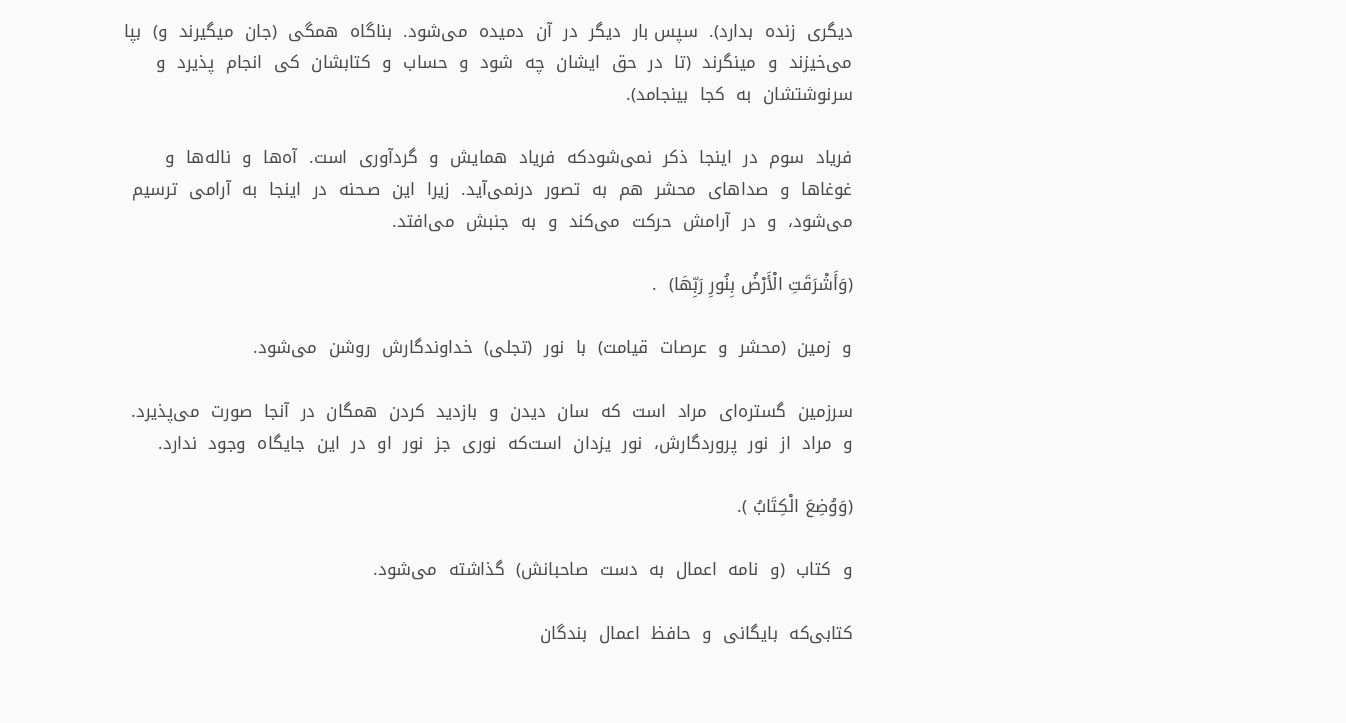دیگری  زنده  بدارد).  سپس بار  دیگر  در  آن  دمیده  می‌شود.  بناگاه  همگی  (جان  میگیرند  و)  بپا  می‌خیزند  و  مینگرند  (تا  در  حق  ایشان  چه  شود  و  حساب  و  کتابشان  کی  انجام  پذیرد  و  سرنوشتشان  به  کجا  بینجامد).

فریاد  سوم  در  اینجا  ذکر  نمی‌شودکه  فریاد  همایش  و  گردآوری  است‌.  آه‌ها  و  ناله‌ها  و  غوغاها  و  صداهای  محشر  هم  به  تصور  درنمی‌آید.  زیرا  این  صـحنه  در  اینجا  به  آرامی  ترسیم  می‌شود،  و  در  آرامش  حرکت  می‌کند  و  به  جنبش  می‌افتد.

(وَأَشْرَقَتِ الْأَرْضُ بِنُورِ رَبِّهَا)  .

و  زمین  (محشر  و  عرصات  قیامت‌)  با  نور  (تجلی‌)  خداوندگارش  روشن  می‌شود.

سرزمین  گستره‌ای  مراد  است  که  سان  دیدن  و  بازدید  کردن  همگان  در  آنجا  صورت  می‌پذیرد.  و  مراد  از  نور  پروردگارش‌،  نور  یزدان  است‌که  نوری  جز  نور  او  در  این  جایگاه  وجود  ندارد.

(وَوُضِعَ الْکِتَابُ ).

و  کتاب  (و  نامه  اعمال  به  دست  صاحبانش‌)  گذاشته  می‌شود.

کتابی‌که  بایگانی  و  حافظ  اعمال  بندگان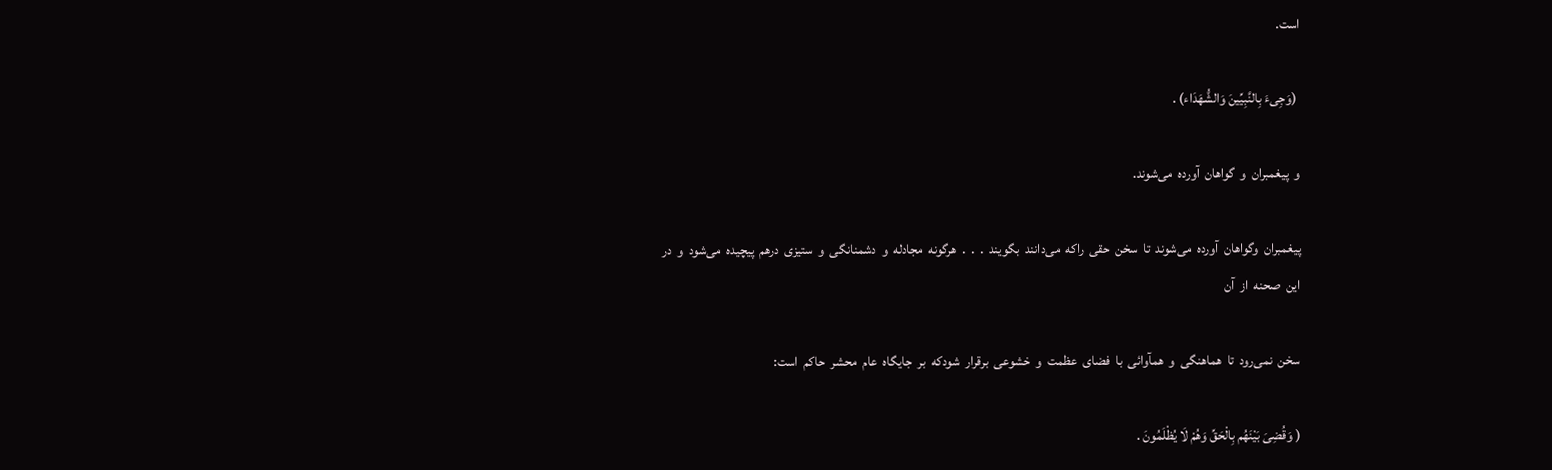است‌.

 (وَجِیءَ بِالنَّبِیِّینَ وَالشُّهَدَاء) .

و  پیغمبران  و  گواهان  آورده  می‌شوند.

پیغمبران  وگواهان  آورده  می‌شوند  تا  سخن  حقی  راکه  می‌دانند  بگویند  .  .  .  هرگونه  مجادله  و  دشمنانگی  و  ستیزی  درهم  پیچیده  می‌شود  و  در  این  صحنه  از  آن

سخن  نمی‌رود  تا  هماهنگی  و  همآوائی  با  فضای  عظمت  و  خشوعی  برقرار  شودکه  بر  جایگاه  عام  محشر  حاکم  است‌:

( وَقُضِیَ بَیْنَهُم بِالْحَقِّ وَهُمْ لَا یُظْلَمُونَ .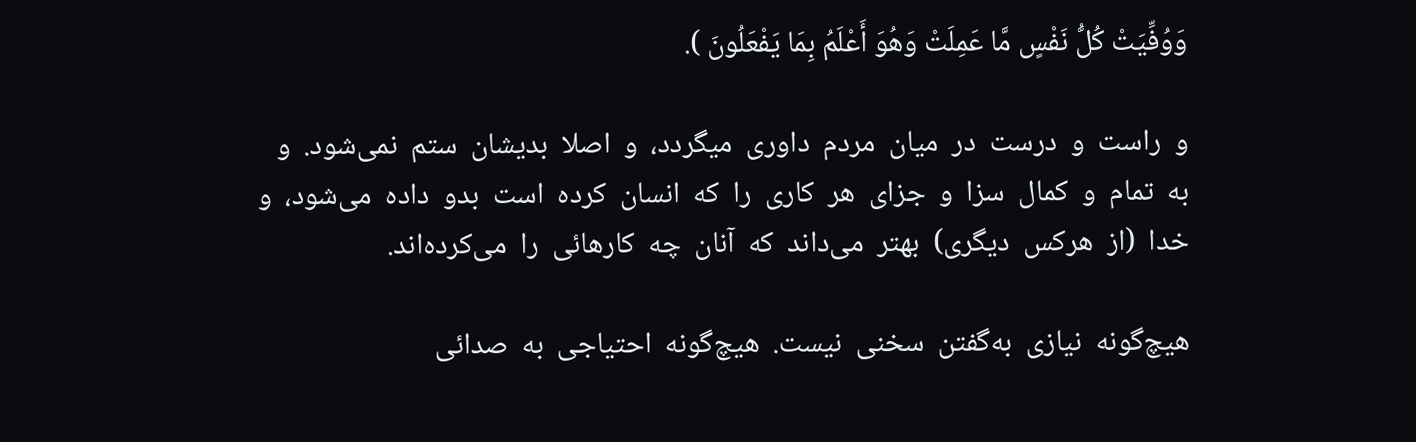وَوُفِّیَتْ کُلُّ نَفْسٍ مَّا عَمِلَتْ وَهُوَ أَعْلَمُ بِمَا یَفْعَلُونَ ).

و  راست  و  درست  در  میان  مردم  داوری  میگردد،  و  اصلا  بدیشان  ستم  نمی‌شود.  و  به  تمام  و  کمال  سزا  و  جزای  هر  کاری  را  که  انسان  کرده  است  بدو  داده  می‌شود،  و  خدا  (از  هرکس  دیگری‌)  بهتر  می‌داند  که  آنان  چه  کارهائی  را  می‌کرده‌اند.

هیچ‌گونه  نیازی  به‌گفتن  سخنی  نیست‌.  هیچ‌گونه  احتیاجی  به  صدائی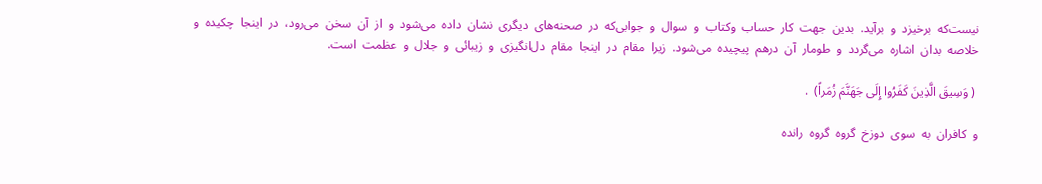نیست‌که  برخیزد  و  برآید.  بدین  جهت  کار  حساب  وکتاب  و  سوال  و  جوابی‌که  در  صحنه‌های  دیگری  نشان  داده  می‌شود  و  از  آن  سخن  می‌رود،  در  اینجا  چکیده  و  خلاصه  بدان  اشاره  می‌گردد  و  طومار  آن  درهم  پیچیده  می‌شود.  زیرا  مقام  در  اینجا  مقام  دل‌انگیزی  و  زیبائی  و  جلال  و  عظمت  است‌.

 ( وَسِیقَ الَّذِینَ کَفَرُوا إِلَى جَهَنَّمَ زُمَراً)  .

و  کافران  به  سوی  دوزخ  گروه  گروه  رانده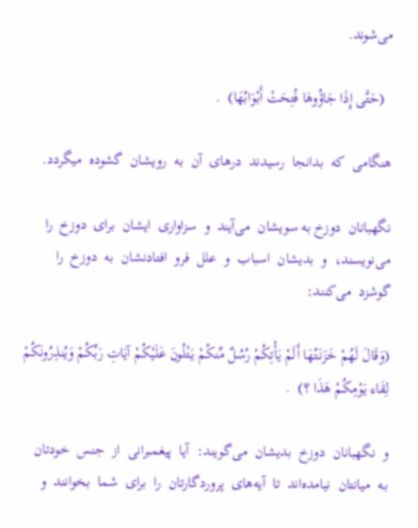می‌شوند.

  (حَتَّى إِذَا جَاؤُوهَا فُتِحَتْ أَبْوَابُهَا)  .

هنگامی  که  بدانجا  رسیدند  درهای  آن  به  رویشان  گشوده  میگردد.

نگهبانان  دوزخ به سویشان  می‌آیند  و  سزاواری  ایشان  برای  دوزخ  را  می‌نویسند،  و  بدیشان  اسباب  و  علل  فرو  افتادنشان  به  دوزخ  را  گوشزد  می‌کنند:

(وَقَالَ لَهُمْ خَزَنَتُهَا أَلَمْ یَأْتِکُمْ رُسُلٌ مِّنکُمْ یَتْلُونَ عَلَیْکُمْ آیَاتِ رَبِّکُمْ وَیُنذِرُونَکُمْ لِقَاء یَوْمِکُمْ هَذَا ؟)  .

و  نگهبانان  دوزخ  بدیشان  می‌گویند:  آیا  پیغمبرانی  از  جنس  خودتان  بـه  میانتان  نیامده‌اند  تا  آیه‌های  پروردگارتان  را  برای  شما  بخوانند  و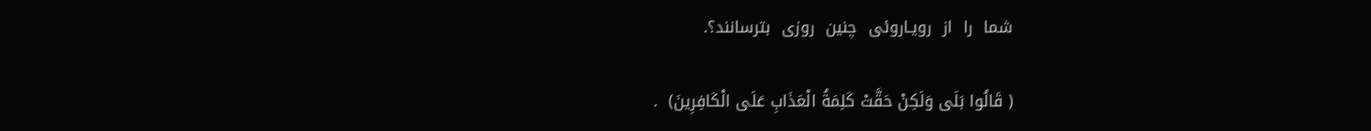شما  را  از  رویـاروئی  چنین  روزی  بترسانند؟‌.

( قَالُوا بَلَى وَلَکِنْ حَقَّتْ کَلِمَةُ الْعَذَابِ عَلَى الْکَافِرِینَ)  .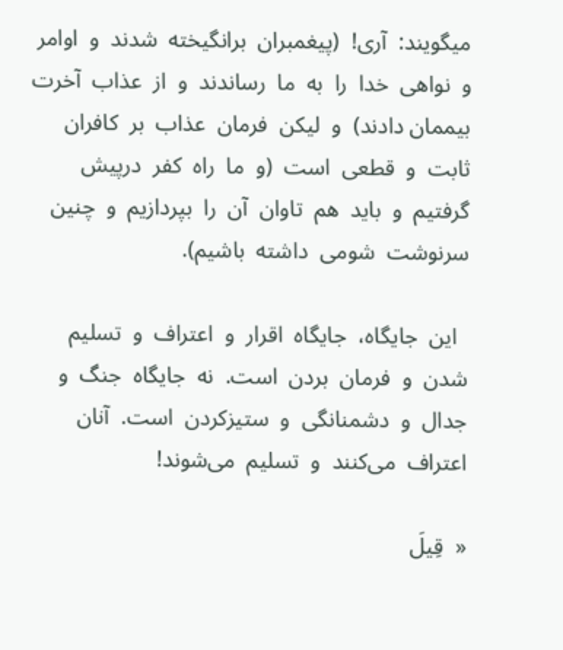میگویند:  آری‌!  (پیغمبران  برانگیخته  شدند  و  اوامر  و  نواهی  خدا  را  به  ما  رساندند  و  از  عذاب  آخرت  بیممان دادند)  و  لیکن  فرمان  عذاب  بر  کافران  ثابت  و  قطعی  است  (و  ما  راه  کفر  درپیش  گرفتیم  و  باید  هم  تاوان  آن  را  بپردازیم  و  چنین  سرنوشت  شومی  داشته  باشیم‌).

  این  جایگاه‌،  جایگاه  اقرار  و  اعتراف  و  تسلیم  شدن  و  فرمان  بردن  است‌.  نه  جایگاه  جنگ  و  جدال  و  دشمنانگی  و  ستیزکردن  است‌.  آنان  اعتراف  می‌کنند  و  تسلیم  می‌شوند!

«  قِیلَ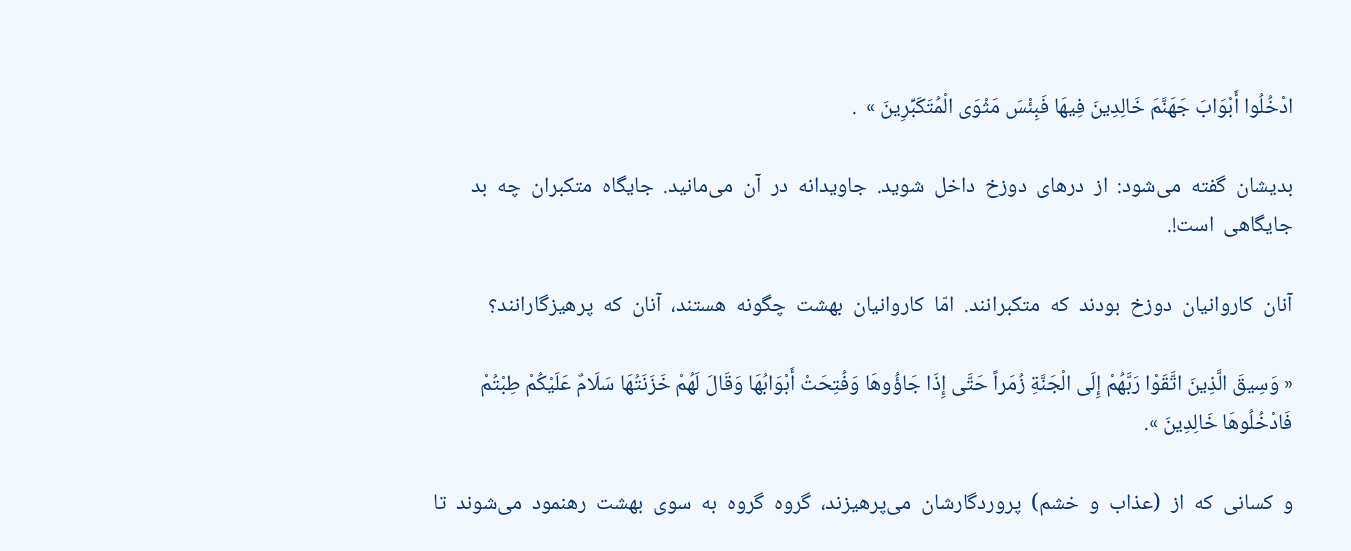ادْخُلُوا أَبْوَابَ جَهَنَّمَ خَالِدِینَ فِیهَا فَبِئْسَ مَثْوَى الْمُتَکَبِّرِینَ »  .

بدیشان  گفته  می‌شود:  از  درهای  دوزخ  داخل  شوید.  جاویدانه  در  آن  می‌مانید.  جایگاه  متکبران  چه  بد  جایگاهی  است‌!.

آنان  کاروانیان  دوزخ  بودند  که  متکبرانند.  امّا  کاروانیان  بهشت  چگو‌نه  هستند،  آنان  که  پرهیزگارانند؟

« وَسِیقَ الَّذِینَ اتَّقَوْا رَبَّهُمْ إِلَى الْجَنَّةِ زُمَراً حَتَّى إِذَا جَاؤُوهَا وَفُتِحَتْ أَبْوَابُهَا وَقَالَ لَهُمْ خَزَنَتُهَا سَلَامٌ عَلَیْکُمْ طِبْتُمْ فَادْخُلُوهَا خَالِدِینَ ».

و  کسانی  که  از  (عذاب  و  خشم‌)  پروردگارشان  می‌پرهیزند،  گروه  گروه  به  سوی  بهشت  رهنمود  می‌شوند  تا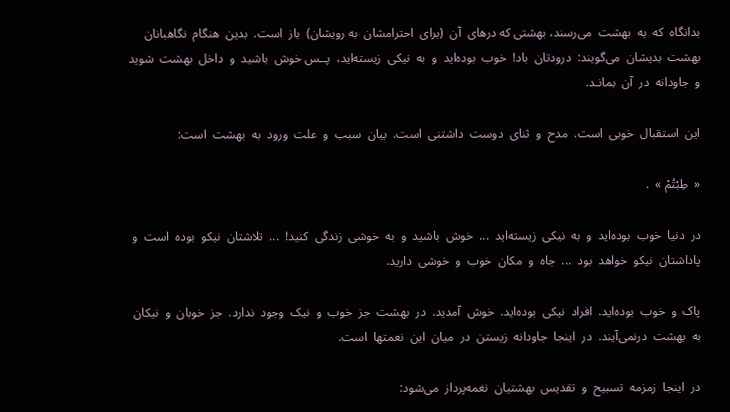بدانگاه  که  به  بهشت  می‌رسند، بهشتی که درهای  آن  (برای  احترامشان  به رویشان‌)  باز  است‌.  بدین  هنگام  نگاهبانان  بهشت  بدیشان  می‌گویند:  درودتان  باد!  خوب  بوده‌اید  و  به  نیکی  زیسته‌اید،  پــس خوش  باشید  و  داخل  بهشت  شوید  و  جاودانه  در  آن  بمانـد.

این  استقبال  خوبی  است‌.  مدح  و  ثنای  دوست  داشتنی  است‌.  بیان  سبب  و  علت  ورود  به  بهشت  است‌:

«  طِبْتُمْ »  .

در  دنیا  خوب  بوده‌اید  و  به  نیکی  زیسته‌اید  ...  خوش  باشید  و  به  خوشی  زندگی  کنید!  ...  تلاشتان  نیکو  بوده  است  و  پاداشتان  نیکو  خواهد  بود  ...  جاه  و  مکان  خوب  و  خوشی  دارید.

پاک  و  خوب  بوده‌اید.  افر‌اد  نیکی  بوده‌اید.  خوش  آمدید.  در  بهشت  جز  خوب  و  نیک  وجود  ندارد.  جز  خوبان  و  نیکان  به  بهشت  درنمی‌آیند.  در  اینجا  جاودانه  زیستن  در  میان  این  نعمتها  است‌.

در  اینجا  زمزمه  تسبیح  و  تقدیس  بهشتیان  نغمه‌پرداز  می‌شود: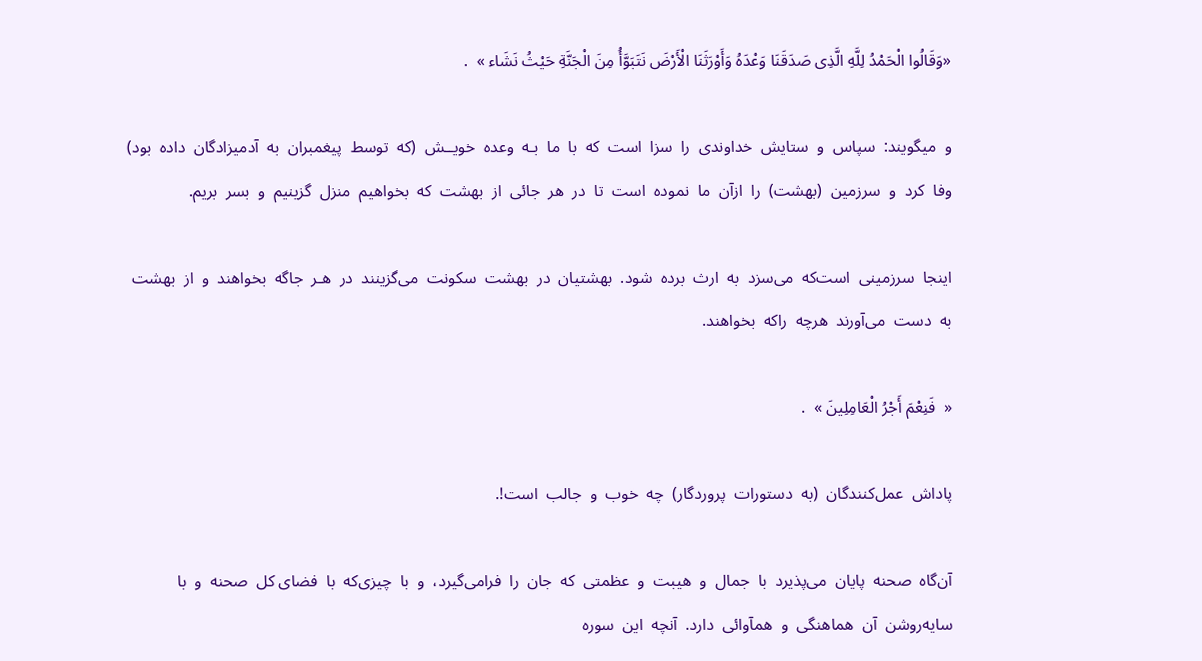«وَقَالُوا الْحَمْدُ لِلَّهِ الَّذِی صَدَقَنَا وَعْدَهُ وَأَوْرَثَنَا الْأَرْضَ نَتَبَوَّأُ مِنَ الْجَنَّةِ حَیْثُ نَشَاء »  .

و  میگویند:  سپاس  و  ستایش  خداوندی  را  سزا  است  که  با  ما  بـه  وعده  خویــش  (که  توسط  پیغمبران  به  آدمیزادگان  داده  بود)  وفا  کرد  و  سرزمین  (بهشت‌)  را  ازآن  ما  نموده  است  تا  در  هر  جائی  از  بهشت  که  بخواهیم  منزل  گزینیم  و  بسر  بریم‌.

اینجا  سرزمینی  است‌که  می‌سزد  به  ارث  برده  شود.  بهشتیان  در  بهشت  سکونت  می‌گزینند  در  هـر  جاگه  بخواهند  و  از  بهشت  به  دست  می‌آورند  هرچه  راکه  بخواهند.

«  فَنِعْمَ أَجْرُ الْعَامِلِینَ »  .

پاداش  عمل‌کنندگان  (به  دستورات  پروردگار)  چه  خوب  و  جالب  است‌!.

آن‌گاه  صحنه  پایان  می‌پذیرد  با  جمال  و  هیبت  و  عظمتی  که  جان  را  فرامی‌گیرد،  و  با  چیزی‌که  با  فضای‌ کل  صحنه  و  با  سایه‌روشن  آن  هماهنگی  و  همآوائی  دارد.  آنچه  این  سوره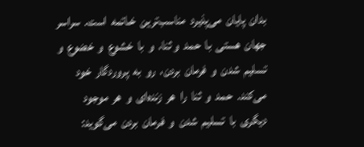بدان  پایان  می‌پذیرد  مناسب‌ترین  خـاتمه  است‌.  سراسر  جهان  هستی  با  حمد  و ثنا،  و  با  خشوع  و  خضوع  و  تسلیم  شدن  و  فرمان  بردن،  رو  به  پروردگار  خود  می‌کند.  حمد  و  ثنا  را  هر  زنده‌ای  و  هر  موجود  دیگری  با  تسلیم  شدن  و  فرمان  بردن  می‌گوید: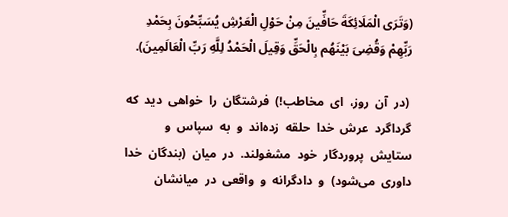(وَتَرَى الْمَلَائِکَةَ حَافِّینَ مِنْ حَوْلِ الْعَرْشِ یُسَبِّحُونَ بِحَمْدِ رَبِّهِمْ وَقُضِیَ بَیْنَهُم بِالْحَقِّ وَقِیلَ الْحَمْدُ لِلَّهِ رَبِّ الْعَالَمِینَ).

 (در  آن  روز،  ای  مخاطب‌!)  فرشتگان  را  خواهی  دید  که  گرداگرد  عرش  خدا  حلقه  زده‌اند  و  به  سپاس  و  ستایش  پروردگار  خود  مشغولند.  در  میان  (بندگان  خدا  داوری  می‌شود)  و  دادگرانه  و  واقعی  در  میانشان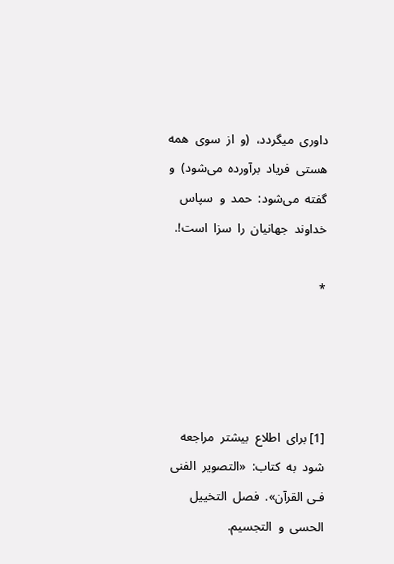داوری  میگردد،  (و  از  سوی  همه هستی  فریاد  برآورده  می‌شود)  و  گفته  می‌شود:  حمد  و  سپاس  خداوند  جهانیان  را  سزا  است‌!.

*




[1] برای  اطلاع  بیشتر  مراجعه  شود  به  کتاب‌:  «التصویر  الفنی  فـی ‌القرآن‌».  فصل  التخییل  الحسی  و  التجسیم‌.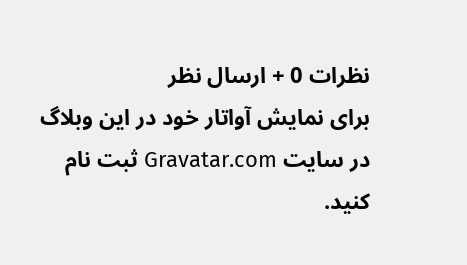نظرات 0 + ارسال نظر
برای نمایش آواتار خود در این وبلاگ در سایت Gravatar.com ثبت نام کنید.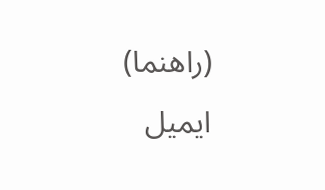(راهنما)
ایمیل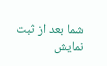شما بعد از ثبت نمایش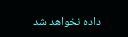داده نخواهد شد